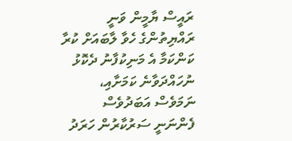ރައީސް ޔާމީން ވަނީ ރައްޔިތުންގެ ހެވާ ލާބައަށް ކުރާ ކަންކަމާ އެ މަނިކުފާނު ދެކޮޅު ނުހައްދަވާނެ ކަމަށާއި، ނަމަވެސް އަބަދުވެސް ފެންނަނީ ސަރުކާރުން ހަރަދު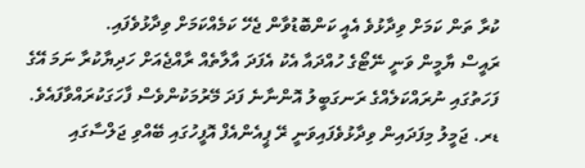ކުރާ ތަން ކަމަށް ވިދާޅުވެ އެއީ ކަންބޮޑުވާން ޖެހޭ ކަމެއްކަމަށް ވިދާޅުވެފައި.
ރައީސް ޔާމީން ވަނީ ނޭޓޯގެ ހުއްދައާ އެކު އެފަދަ އާލާތެއް ރާއްޖެއަށް ހަދިޔާކުރާ ނަމަ އޭގެ ފަހަތުގައި ނުރައްކަލެއްގެ ރަނގަބީލު އޮންނާނެ ފަދަ މޭރުމަކުންވެސް ފާހަގަކުރައްވާފައެވެ.
ޑރ. ޖަމީލު މިފަދައިން ވިދާޅުވެފައިވަނީ ރޭ ޕީއެންއެފް އޮފީހުގައި ބޭއްވި ޖަލްސާގައި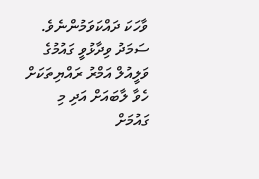ވާހަކަ ދައްކަވަމުންނެވެ.
ސަމަދު ވިދާޅުވީ ގައުމުގެ ވަލީއުލް އަމްރު ރައްޔިތަކަށް ހެވާ ލާބައަށް އަދި މި ގައުމަށް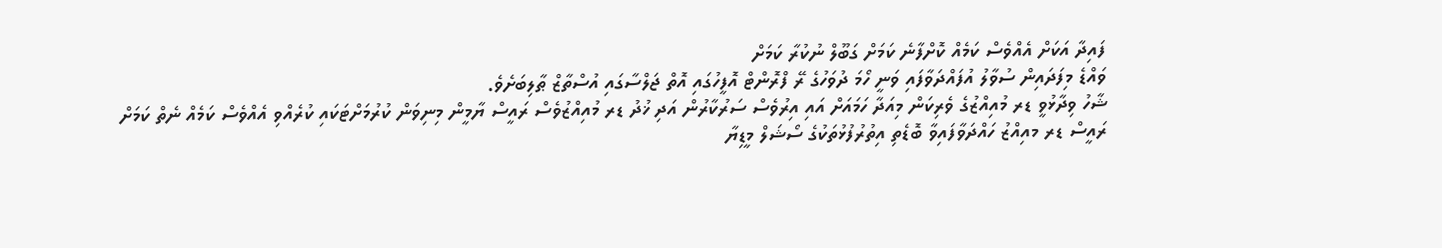ފައިދާ އަކަށް އެއްވެސް ކަމެއް ކޮށްފާނެ ކަމަށް ގަބޫލް ނުކުރާ ކަމަށް
ވައްޑެ މިފަދައިން ސުވާލު އުފައްދަވާފައި ވަނީ ހޯމަ ދުވަހުގެ ރޭ ފްރޮންޓް އޮފީހުގައި އޮތް ޖަލްސާގައި އުސްތާޒް ޠާލިބަށެވެ.
ޝާހު ވިދާޅުވީ ޑރ މުއިއްޒުގެ ވެރިކަން މިއަދާ ހަމައަށް އައި އިރުވެސް ސަރުކާރުން އަދި ޚުދު ޑރ މުއިއްޒުވެސް ރައީސް ޔާމީން މިނިވަން ކުރުމަށްޓަކައި ކުރެއްވި އެއްވެސް ކަމެއް ނެތް ކަމަށް
ރައީސް ޑރ މއިއްޒު ހައްދަވާފައިވާ ބޮޑެތި އިތުރުފުޅުތަކުގެ ސޯޝަލް މީޑިޔާ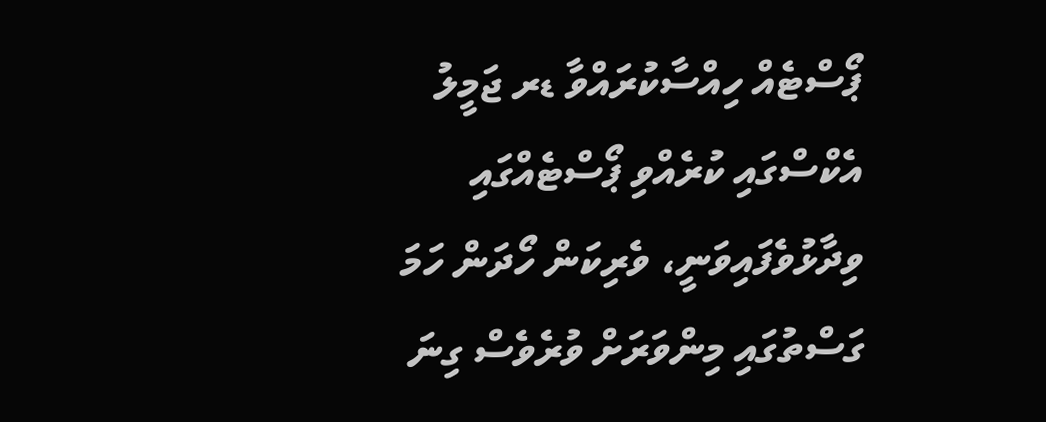ޕޯސްޓެއް ހިއްސާކުރައްވާ ޑރ ޖަމީލު އެކްސްގައި ކުރެއްވި ޕޯސްޓެއްގައި ވިދާޅުވެފައިވަނީ، ވެރިކަން ހޯދަން ހަމަ ގަސްތުގައި މިންވަރަށް ވުރެވެސް ގިނަ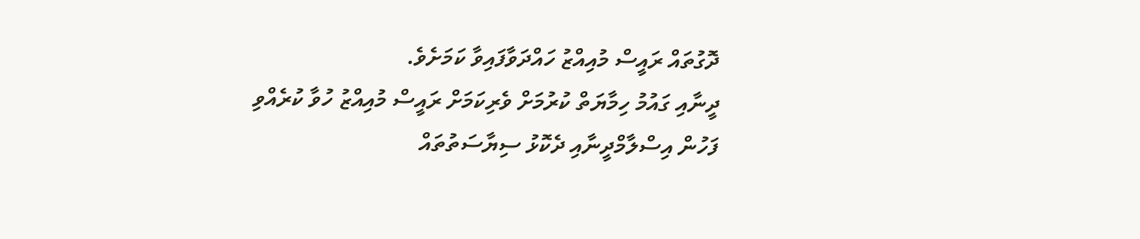ދޮގުތައް ރައީސް މުއިއްޒު ހައްދަވާފައިވާ ކަމަށެވެ.
ދީނާއި ގައުމު ހިމާޔަތް ކުރުމަށް ވެރިކަމަށް ރައީސް މުއިއްޒު ހުވާ ކުރެއްވި ފަހުން އިސްލާމްދީނާއި ދެކޮޅު ސިޔާސަތުތައް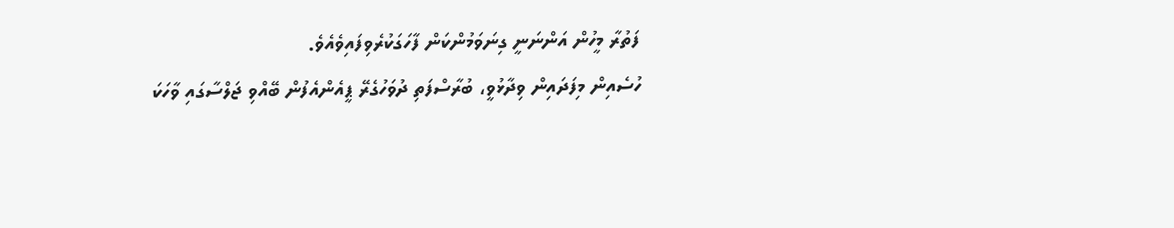ފަތުރާ މީހުން އަންނަނީ ގިނަވަމުންކަން ފާހަގަކުރެވިފައިވެއެވެ.
ހުސެއިން މިފަދައިން ވިދާޅުވީ، ބުރާސްފަތި ދުވަހުގެރޭ ޕީއެންއެފުން ބޭއްވި ޖަލްސާގައި ވާހަކަ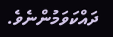ދައްކަވަމުންނެވެ.